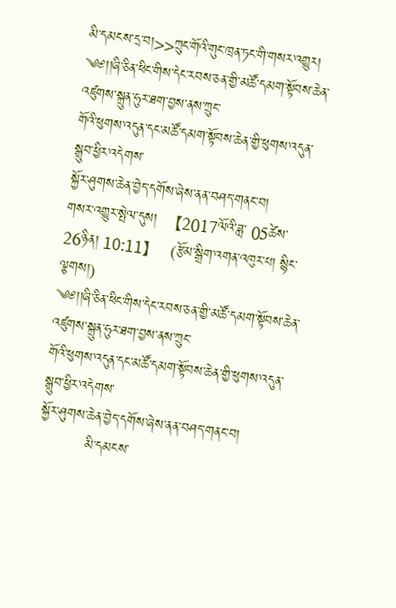མི་དམངས་དྲ་བ།>>ཀྲུང་གོའི་གུང་ཁྲན་ཏང་གི་གསར་འགྱུར།
༄༅།།ཞི་ཅིན་ཕིང་གིས་དེང་རབས་ཅན་གྱི་མཚོ་དམག་སྟོབས་ཆེན་འཛུགས་སྐྲུན་ཧུར་ཐག་བྱས་ནས་ཀྲུང་
གོའི་ཕུགས་འདུན་དང་མཚོ་དམག་སྟོབས་ཆེན་གྱི་ཕུགས་འདུན་སྒྲུབ་ཕྱིར་འདེགས་
སྐྱོར་ཤུགས་ཆེན་བྱེད་དགོས་ཞེས་ནན་བཤད་གནང་བ།
གསར་འགྱུར་སྤེལ་དུས།  【2017ལོའི་ཟླ་ 05ཚེས་26ཉིན། 10:11】   (རྩོམ་སྒྲིག་འགན་འཁུར་པ། སྙིང་ལྕགས།)
༄༅།།ཞི་ཅིན་ཕིང་གིས་དེང་རབས་ཅན་གྱི་མཚོ་དམག་སྟོབས་ཆེན་འཛུགས་སྐྲུན་ཧུར་ཐག་བྱས་ནས་ཀྲུང་
གོའི་ཕུགས་འདུན་དང་མཚོ་དམག་སྟོབས་ཆེན་གྱི་ཕུགས་འདུན་སྒྲུབ་ཕྱིར་འདེགས་
སྐྱོར་ཤུགས་ཆེན་བྱེད་དགོས་ཞེས་ནན་བཤད་གནང་བ།
          མི་དམངས་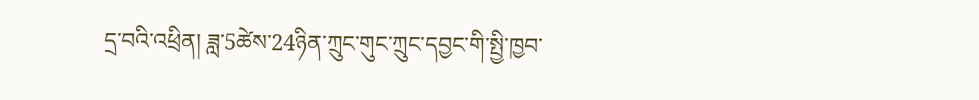དྲ་བའི་འཕྲིན། ཟླ་5ཚེས་24ཉིན་ཀྲུང་གུང་ཀྲུང་དབྱང་གི་སྤྱི་ཁྱབ་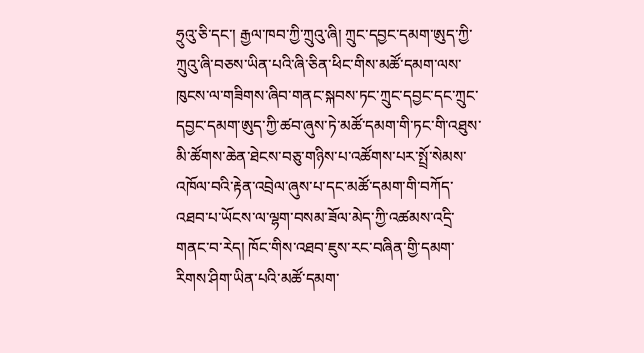ཧྲུའུ་ཅི་དང་། རྒྱལ་ཁབ་ཀྱི་ཀྲུའུ་ཞི། ཀྲུང་དབྱང་དམག་ཨུད་ཀྱི་ཀྲུའུ་ཞི་བཅས་ཡིན་པའི་ཞི་ཅིན་ཕིང་གིས་མཚོ་དམག་ལས་ཁུངས་ལ་གཟིགས་ཞིབ་གནང་སྐབས་ཏང་ཀྲུང་དབྱང་དང་ཀྲུང་དབྱང་དམག་ཨུད་ཀྱི་ཚབ་ཞུས་ཏེ་མཚོ་དམག་གི་ཏང་གི་འཐུས་མི་ཚོགས་ཆེན་ཐེངས་བཅུ་གཉིས་པ་འཚོགས་པར་སྤྲོ་སེམས་འཁོལ་བའི་རྟེན་འབྲེལ་ཞུས་པ་དང་མཚོ་དམག་གི་བཀོད་འཐབ་པ་ཡོངས་ལ་ལྷག་བསམ་ཟོལ་མེད་ཀྱི་འཚམས་འདྲི་གནང་བ་རེད། ཁོང་གིས་འཐབ་ཇུས་རང་བཞིན་གྱི་དམག་རིགས་ཤིག་ཡིན་པའི་མཚོ་དམག་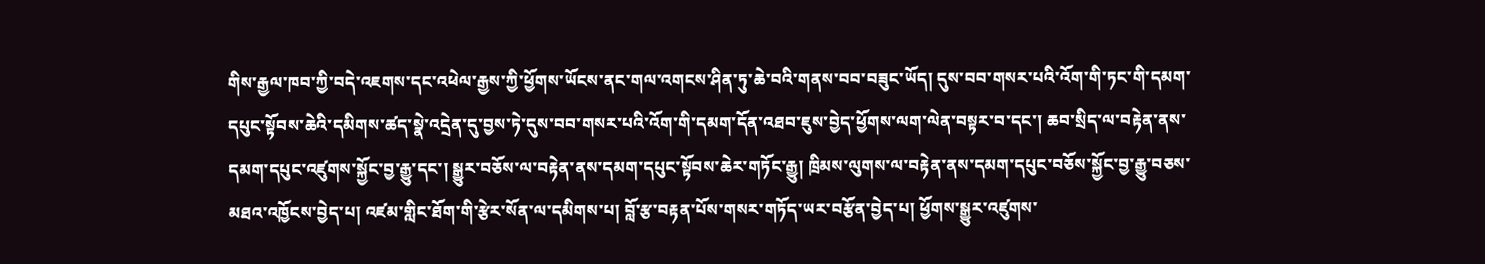གིས་རྒྱལ་ཁབ་ཀྱི་བདེ་འཇགས་དང་འཕེལ་རྒྱས་ཀྱི་ཕྱོགས་ཡོངས་ནང་གལ་འགངས་ཤིན་ཏུ་ཆེ་བའི་གནས་བབ་བཟུང་ཡོད། དུས་བབ་གསར་པའི་འོག་གི་ཏང་གི་དམག་དཔུང་སྟོབས་ཆེའི་དམིགས་ཚད་སྣེ་འདྲེན་དུ་བྱས་ཏེ་དུས་བབ་གསར་པའི་འོག་གི་དམག་དོན་འཐབ་ཇུས་བྱེད་ཕྱོགས་ལག་ལེན་བསྟར་བ་དང་། ཆབ་སྲིད་ལ་བརྟེན་ནས་དམག་དཔུང་འཛུགས་སྐྱོང་བྱ་རྒྱུ་དང་། སྒྱུར་བཅོས་ལ་བརྟེན་ནས་དམག་དཔུང་སྟོབས་ཆེར་གཏོང་རྒྱུ། ཁྲིམས་ལུགས་ལ་བརྟེན་ནས་དམག་དཔུང་བཅོས་སྐྱོང་བྱ་རྒྱུ་བཅས་མཐའ་འཁྱོངས་བྱེད་པ། འཛམ་གླིང་ཐོག་གི་རྩེར་སོན་ལ་དམིགས་པ། བློ་རྩ་བརྟན་པོས་གསར་གཏོད་ཡར་བརྩོན་བྱེད་པ། ཕྱོགས་སྒྱུར་འཛུགས་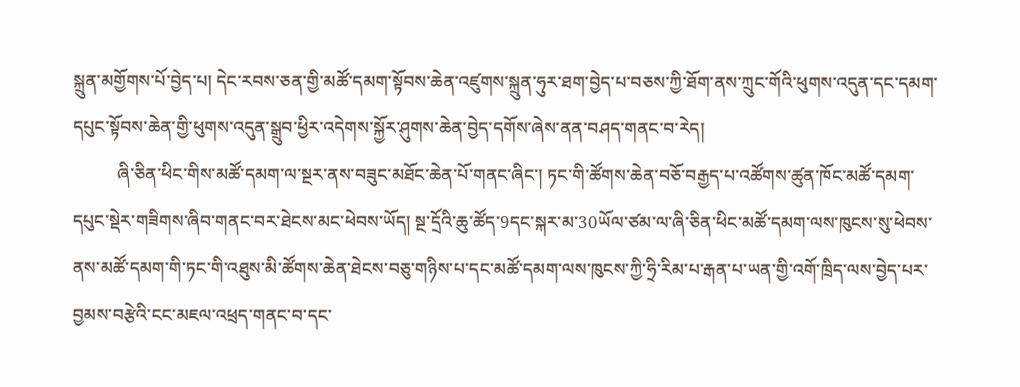སྐྲུན་མགྱོགས་པོ་བྱེད་པ། དེང་རབས་ཅན་གྱི་མཚོ་དམག་སྟོབས་ཆེན་འཛུགས་སྐྲུན་ཧུར་ཐག་བྱེད་པ་བཅས་ཀྱི་ཐོག་ནས་ཀྲུང་གོའི་ཕུགས་འདུན་དང་དམག་དཔུང་སྟོབས་ཆེན་གྱི་ཕུགས་འདུན་སྒྲུབ་ཕྱིར་འདེགས་སྐྱོར་ཤུགས་ཆེན་བྱེད་དགོས་ཞེས་ནན་བཤད་གནང་བ་རེད།
          ཞི་ཅིན་ཕིང་གིས་མཚོ་དམག་ལ་སྔར་ནས་བཟུང་མཐོང་ཆེན་པོ་གནང་ཞིང་། ཏང་གི་ཚོགས་ཆེན་བཅོ་བརྒྱད་པ་འཚོགས་ཚུན་ཁོང་མཚོ་དམག་དཔུང་སྡེར་གཟིགས་ཞིབ་གནང་བར་ཐེངས་མང་ཕེབས་ཡོད། སྔ་དྲོའི་ཆུ་ཚོད་9དང་སྐར་མ་30ཡོལ་ཙམ་ལ་ཞི་ཅིན་ཕིང་མཚོ་དམག་ལས་ཁུངས་སུ་ཕེབས་ནས་མཚོ་དམག་གི་ཏང་གི་འཐུས་མི་ཚོགས་ཆེན་ཐེངས་བཅུ་གཉིས་པ་དང་མཚོ་དམག་ལས་ཁུངས་ཀྱི་ཧྲི་རིམ་པ་རྒན་པ་ཡན་གྱི་འགོ་ཁྲིད་ལས་བྱེད་པར་བྱམས་བརྩེའི་ངང་མཇལ་འཕྲད་གནང་བ་དང་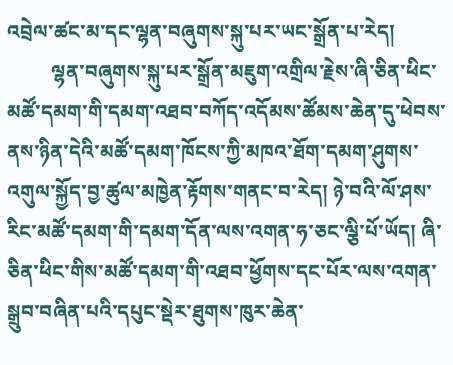འབྲེལ་ཚང་མ་དང་ལྷན་བཞུགས་སྐུ་པར་ཡང་སྒྲོན་པ་རེད།
         ལྷན་བཞུགས་སྐུ་པར་སྒྲོན་མཇུག་འགྲིལ་རྗེས་ཞི་ཅིན་ཕིང་མཚོ་དམག་གི་དམག་འཐབ་བཀོད་འདོམས་ཚོམས་ཆེན་དུ་ཕེབས་ནས་ཉིན་དེའི་མཚོ་དམག་ཁོངས་ཀྱི་མཁའ་ཐོག་དམག་ཤུགས་འགུལ་སྐྱོད་བྱ་ཚུལ་མཁྱེན་རྟོགས་གནང་བ་རེད། ཉེ་བའི་ལོ་ཤས་རིང་མཚོ་དམག་གི་དམག་དོན་ལས་འགན་ཧ་ཅང་ལྕི་པོ་ཡོད། ཞི་ཅིན་ཕིང་གིས་མཚོ་དམག་གི་འཐབ་ཕྱོགས་དང་པོར་ལས་འགན་སྒྲུབ་བཞིན་པའི་དཔུང་སྡེར་ཐུགས་ཁུར་ཆེན་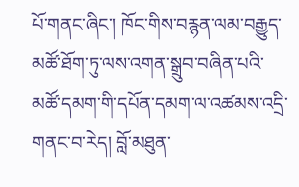པོ་གནང་ཞིང་། ཁོང་གིས་བརྙན་ལམ་བརྒྱུད་མཚོ་ཐོག་ཏུ་ལས་འགན་སྒྲུབ་བཞིན་པའི་མཚོ་དམག་གི་དཔོན་དམག་ལ་འཚམས་འདྲི་གནང་བ་རེད། བློ་མཐུན་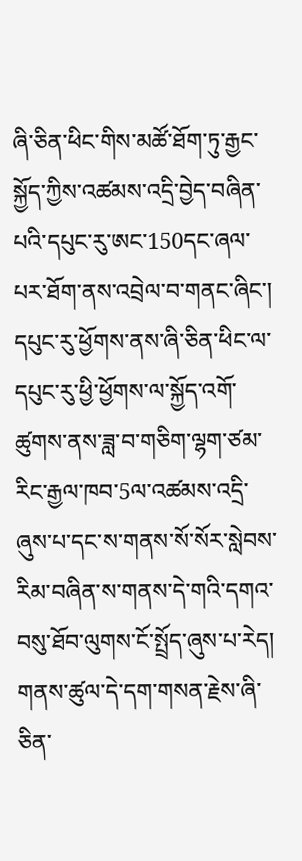ཞི་ཅིན་ཕིང་གིས་མཚོ་ཐོག་ཏུ་རྒྱང་སྐྱོད་ཀྱིས་འཚམས་འདྲི་བྱེད་བཞིན་པའི་དཔུང་རུ་ཨང་150དང་ཞལ་པར་ཐོག་ནས་འབྲེལ་བ་གནང་ཞིང་། དཔུང་རུ་ཕྱོགས་ནས་ཞི་ཅིན་ཕིང་ལ་དཔུང་རུ་ཕྱི་ཕྱོགས་ལ་སྐྱོད་འགོ་ཚུགས་ནས་ཟླ་བ་གཅིག་ལྷག་ཙམ་རིང་རྒྱལ་ཁབ་5ལ་འཚམས་འདྲི་ཞུས་པ་དང་ས་གནས་སོ་སོར་སླེབས་རིམ་བཞིན་ས་གནས་དེ་གའི་དགའ་བསུ་ཐོབ་ལུགས་ངོ་སྤྲོད་ཞུས་པ་རེད། གནས་ཚུལ་དེ་དག་གསན་རྗེས་ཞི་ཅིན་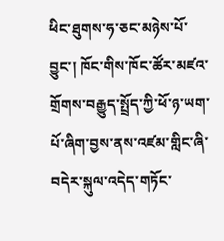ཕིང་ཐུགས་ཧ་ཅང་མཉེས་པོ་བྱུང་། ཁོང་གིས་ཁོང་ཚོར་མཛའ་གྲོགས་བརྒྱུད་སྤྲོད་ཀྱི་ཕོ་ཉ་ཡག་པོ་ཞིག་བྱས་ནས་འཛམ་གླིང་ཞི་བདེར་སྐུལ་འདེད་གཏོང་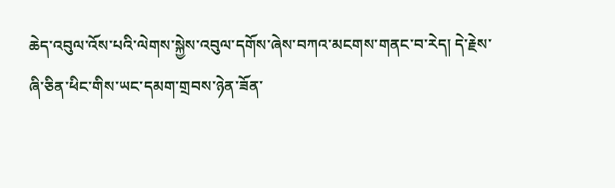ཆེད་འབུལ་འོས་པའི་ལེགས་སྐྱེས་འབུལ་དགོས་ཞེས་བཀའ་མངགས་གནང་བ་རེད། དེ་རྗེས་ཞི་ཅིན་ཕིང་གིས་ཡང་དམག་གྲབས་ཉེན་ཟོན་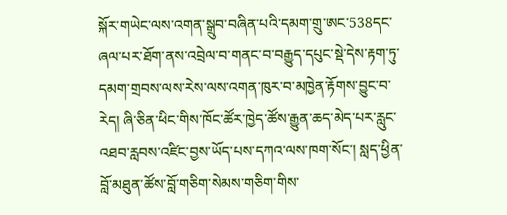སྐོར་གཡེང་ལས་འགན་སྒྲུབ་བཞིན་པའི་དམག་གྲུ་ཨང་538དང་ཞལ་པར་ཐོག་ནས་འབྲེལ་བ་གནང་བ་བརྒྱུད་དཔུང་སྡེ་དེས་རྟག་ཏུ་དམག་གྲབས་ལས་རེས་ལས་འགན་ཁུར་བ་མཁྱེན་རྟོགས་བྱུང་བ་རེད། ཞི་ཅིན་ཕིང་གིས་ཁོང་ཚོར་ཁྱེད་ཚོས་རྒྱུན་ཆད་མེད་པར་རླུང་འཐབ་རླབས་འཛིང་བྱས་ཡོད་པས་དཀའ་ལས་ཁག་སོང་། སླད་ཕྱིན་བློ་མཐུན་ཚོས་བློ་གཅིག་སེམས་གཅིག་གིས་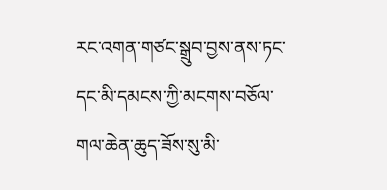རང་འགན་གཙང་སྒྲུབ་བྱས་ནས་ཏང་དང་མི་དམངས་ཀྱི་མངགས་བཅོལ་གལ་ཆེན་ཆུད་ཟོས་སུ་མི་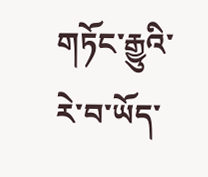གཏོང་རྒྱུའི་རེ་བ་ཡོད་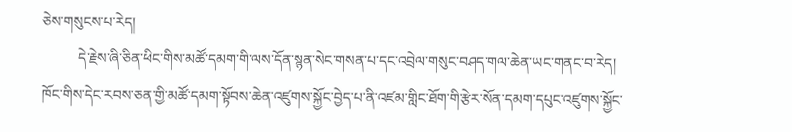ཅེས་གསུངས་པ་རེད།
          དེ་རྗེས་ཞི་ཅིན་ཕིང་གིས་མཚོ་དམག་གི་ལས་དོན་སྙན་སེང་གསན་པ་དང་འབྲེལ་གསུང་བཤད་གལ་ཆེན་ཡང་གནང་བ་རེད། ཁོང་གིས་དེང་རབས་ཅན་གྱི་མཚོ་དམག་སྟོབས་ཆེན་འཛུགས་སྐྱོང་བྱེད་པ་ནི་འཛམ་གླིང་ཐོག་གི་རྩེར་སོན་དམག་དཔུང་འཛུགས་སྐྱོང་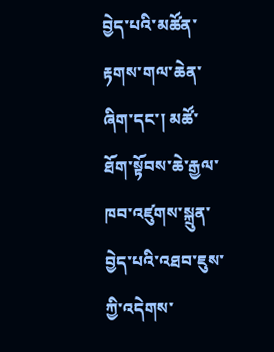བྱེད་པའི་མཚོན་རྟགས་གལ་ཆེན་ཞིག་དང་། མཚོ་ཐོག་སྟོབས་ཆེ་རྒྱལ་ཁབ་འཛུགས་སྐྲུན་བྱེད་པའི་འཐབ་ཇུས་ཀྱི་འདེགས་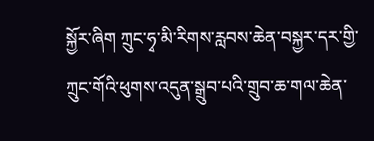སྐྱོར་ཞིག ཀྲུང་ཧྭ་མི་རིགས་རླབས་ཆེན་བསྐྱར་དར་གྱི་ཀྲུང་གོའི་ཕུགས་འདུན་སྒྲུབ་པའི་གྲུབ་ཆ་གལ་ཆེན་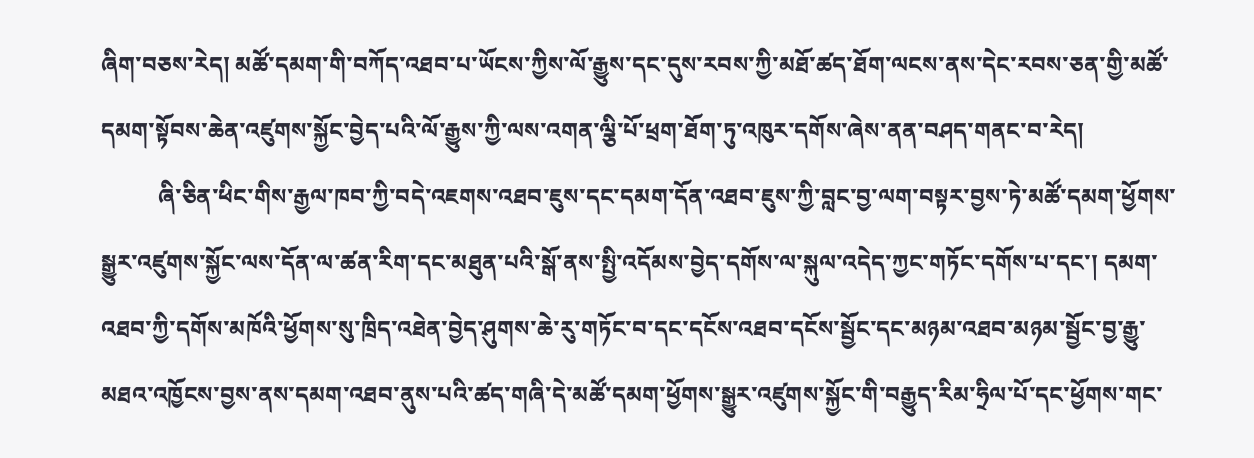ཞིག་བཅས་རེད། མཚོ་དམག་གི་བཀོད་འཐབ་པ་ཡོངས་ཀྱིས་ལོ་རྒྱུས་དང་དུས་རབས་ཀྱི་མཐོ་ཚད་ཐོག་ལངས་ནས་དེང་རབས་ཅན་གྱི་མཚོ་དམག་སྟོབས་ཆེན་འཛུགས་སྐྱོང་བྱེད་པའི་ལོ་རྒྱུས་ཀྱི་ལས་འགན་ལྕི་པོ་ཕྲག་ཐོག་ཏུ་འཁུར་དགོས་ཞེས་ནན་བཤད་གནང་བ་རེད།
          ཞི་ཅིན་ཕིང་གིས་རྒྱལ་ཁབ་ཀྱི་བདེ་འཇགས་འཐབ་ཇུས་དང་དམག་དོན་འཐབ་ཇུས་ཀྱི་བླང་བྱ་ལག་བསྟར་བྱས་ཏེ་མཚོ་དམག་ཕྱོགས་སྒྱུར་འཛུགས་སྐྱོང་ལས་དོན་ལ་ཚན་རིག་དང་མཐུན་པའི་སྒོ་ནས་སྤྱི་འདོམས་བྱེད་དགོས་ལ་སྐུལ་འདེད་ཀྱང་གཏོང་དགོས་པ་དང་། དམག་འཐབ་ཀྱི་དགོས་མཁོའི་ཕྱོགས་སུ་ཁྲིད་འཐེན་བྱེད་ཤུགས་ཆེ་རུ་གཏོང་བ་དང་དངོས་འཐབ་དངོས་སྦྱོང་དང་མཉམ་འཐབ་མཉམ་སྦྱོང་བྱ་རྒྱུ་མཐའ་འཁྱོངས་བྱས་ནས་དམག་འཐབ་ནུས་པའི་ཚད་གཞི་དེ་མཚོ་དམག་ཕྱོགས་སྒྱུར་འཛུགས་སྐྱོང་གི་བརྒྱུད་རིམ་ཧྲིལ་པོ་དང་ཕྱོགས་གང་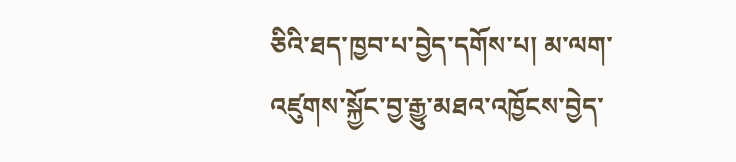ཅིའི་ཐད་ཁྱབ་པ་བྱེད་དགོས་པ། མ་ལག་འཛུགས་སྐྱོང་བྱ་རྒྱུ་མཐའ་འཁྱོངས་བྱེད་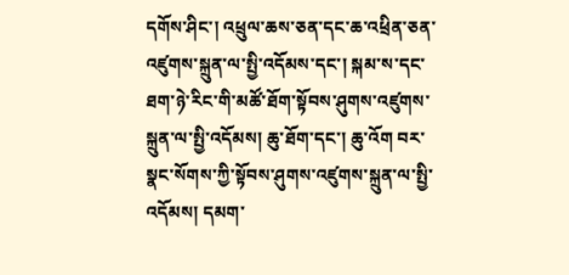དགོས་ཤིང་། འཕྲུལ་ཆས་ཅན་དང་ཆ་འཕྲིན་ཅན་འཛུགས་སྐྲུན་ལ་སྤྱི་འདོམས་དང་། སྐམ་ས་དང་ཐག་ཉེ་རིང་གི་མཚོ་ཐོག་སྟོབས་ཤུགས་འཛུགས་སྐྲུན་ལ་སྤྱི་འདོམས། ཆུ་ཐོག་དང་། ཆུ་འོག བར་སྣང་སོགས་ཀྱི་སྟོབས་ཤུགས་འཛུགས་སྐྲུན་ལ་སྤྱི་འདོམས། དམག་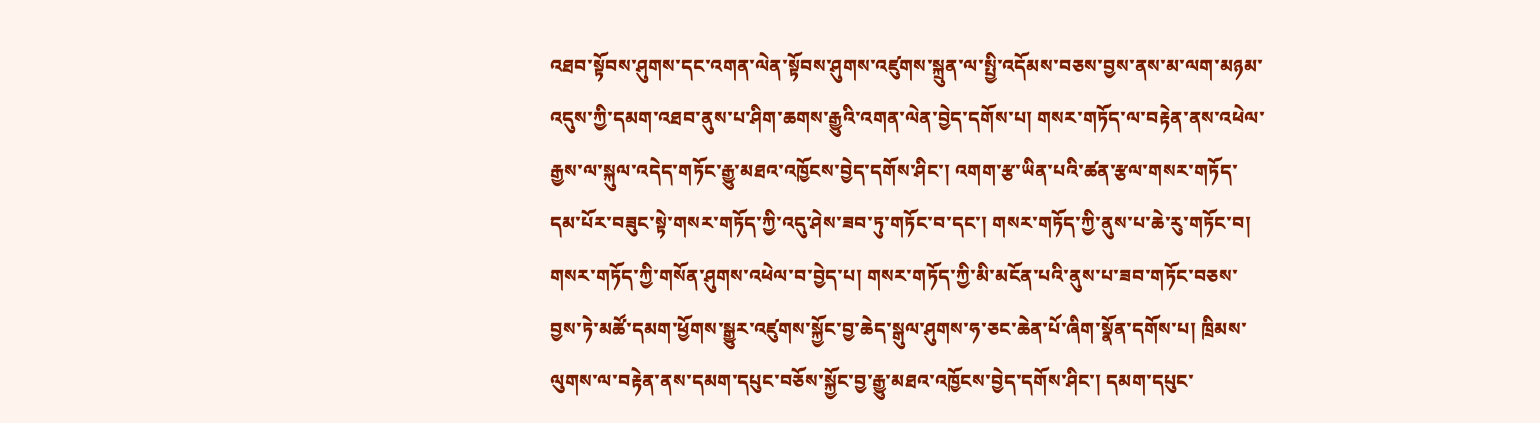འཐབ་སྟོབས་ཤུགས་དང་འགན་ལེན་སྟོབས་ཤུགས་འཛུགས་སྐྲུན་ལ་སྤྱི་འདོམས་བཅས་བྱས་ནས་མ་ལག་མཉམ་འདུས་ཀྱི་དམག་འཐབ་ནུས་པ་ཤིག་ཆགས་རྒྱུའི་འགན་ལེན་བྱེད་དགོས་པ། གསར་གཏོད་ལ་བརྟེན་ནས་འཕེལ་རྒྱས་ལ་སྐུལ་འདེད་གཏོང་རྒྱུ་མཐའ་འཁྱོངས་བྱེད་དགོས་ཤིང་། འགག་རྩ་ཡིན་པའི་ཚན་རྩལ་གསར་གཏོད་དམ་པོར་བཟུང་སྟེ་གསར་གཏོད་ཀྱི་འདུ་ཤེས་ཟབ་ཏུ་གཏོང་བ་དང་། གསར་གཏོད་ཀྱི་ནུས་པ་ཆེ་རུ་གཏོང་བ། གསར་གཏོད་ཀྱི་གསོན་ཤུགས་འཕེལ་བ་བྱེད་པ། གསར་གཏོད་ཀྱི་མི་མངོན་པའི་ནུས་པ་ཟབ་གཏོང་བཅས་བྱས་ཏེ་མཚོ་དམག་ཕྱོགས་སྒྱུར་འཛུགས་སྐྱོང་བྱ་ཆེད་སྒུལ་ཤུགས་ཧ་ཅང་ཆེན་པོ་ཞིག་སྣོན་དགོས་པ། ཁྲིམས་ལུགས་ལ་བརྟེན་ནས་དམག་དཔུང་བཅོས་སྐྱོང་བྱ་རྒྱུ་མཐའ་འཁྱོངས་བྱེད་དགོས་ཤིང་། དམག་དཔུང་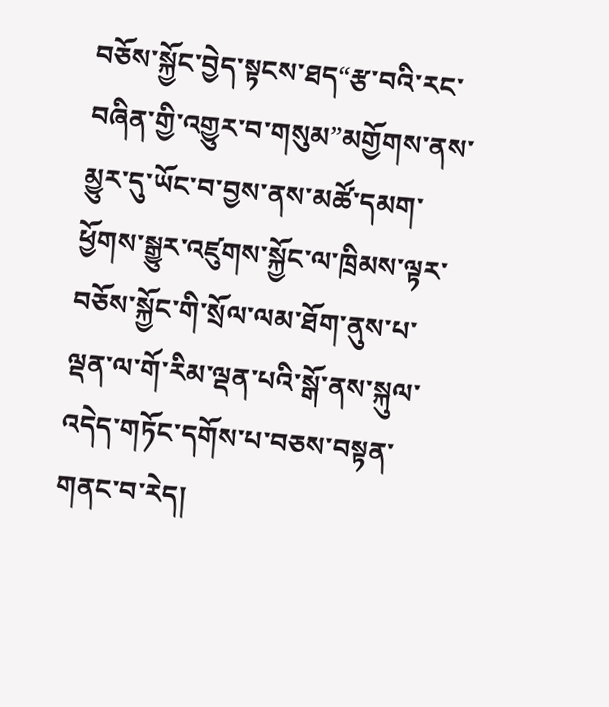བཅོས་སྐྱོང་བྱེད་སྟངས་ཐད“རྩ་བའི་རང་བཞིན་གྱི་འགྱུར་བ་གསུམ”མགྱོགས་ནས་མྱུར་དུ་ཡོང་བ་བྱས་ནས་མཚོ་དམག་ཕྱོགས་སྒྱུར་འཛུགས་སྐྱོང་ལ་ཁྲིམས་ལྟར་བཅོས་སྐྱོང་གི་སྲོལ་ལམ་ཐོག་ནུས་པ་ལྡན་ལ་གོ་རིམ་ལྡན་པའི་སྒོ་ནས་སྐུལ་འདེད་གཏོང་དགོས་པ་བཅས་བསྟན་གནང་བ་རེད།